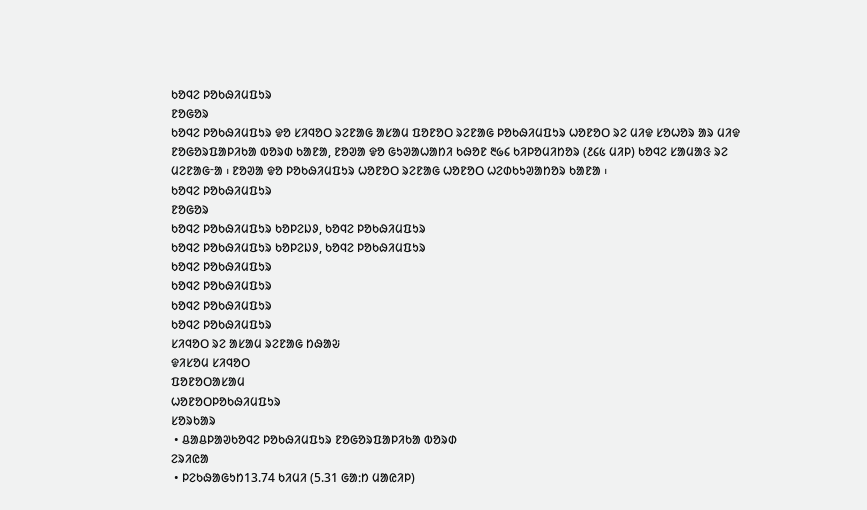ᱠᱚᱧᱮ ᱞᱚᱠᱷᱤᱢᱯᱩᱨ
ᱱᱚᱜᱚᱨ
ᱠᱚᱧᱮ ᱞᱚᱠᱷᱤᱢᱯᱩᱨ ᱫᱚ ᱥᱤᱧᱚᱛ ᱨᱮᱱᱟᱜ ᱟᱥᱟᱢ ᱯᱚᱱᱚᱛ ᱨᱮᱱᱟᱜ ᱞᱚᱠᱷᱤᱢᱯᱩᱨ ᱦᱚᱱᱚᱛ ᱨᱮ ᱢᱤᱫ ᱥᱚᱦᱚᱨ ᱟᱨ ᱢᱤᱫ ᱱᱚᱜᱚᱨᱯᱟᱞᱤᱠᱟ ᱵᱚᱨᱰ ᱠᱟᱱᱟ, ᱱᱚᱣᱟ ᱫᱚ ᱜᱩᱣᱟᱦᱟᱴᱤ ᱠᱷᱚᱱ ᱓᱙᱔ ᱠᱤᱞᱚᱢᱤᱴᱚᱨ (᱒᱔᱕ ᱢᱤᱞ) ᱠᱚᱧᱮ ᱥᱟᱢᱟᱝ ᱨᱮ ᱢᱮᱱᱟᱜᱼᱟ ᱾ ᱱᱚᱣᱟ ᱫᱚ ᱞᱚᱠᱷᱤᱢᱯᱩᱨ ᱦᱚᱱᱚᱛ ᱨᱮᱱᱟᱜ ᱦᱚᱱᱚᱛ ᱦᱮᱰᱠᱩᱣᱟᱴᱚᱨ ᱠᱟᱱᱟ ᱾
ᱠᱚᱧᱮ ᱞᱚᱠᱷᱤᱢᱯᱩᱨ
ᱱᱚᱜᱚᱨ
ᱠᱚᱧᱮ ᱞᱚᱠᱷᱤᱢᱯᱩᱨ ᱠᱚᱞᱮᱡᱽ, ᱠᱚᱧᱮ ᱞᱚᱠᱷᱤᱢᱯᱩᱨ
ᱠᱚᱧᱮ ᱞᱚᱠᱷᱤᱢᱯᱩᱨ ᱠᱚᱞᱮᱡᱽ, ᱠᱚᱧᱮ ᱞᱚᱠᱷᱤᱢᱯᱩᱨ
ᱠᱚᱧᱮ ᱞᱚᱠᱷᱤᱢᱯᱩᱨ
ᱠᱚᱧᱮ ᱞᱚᱠᱷᱤᱢᱯᱩᱨ
ᱠᱚᱧᱮ ᱞᱚᱠᱷᱤᱢᱯᱩᱨ
ᱠᱚᱧᱮ ᱞᱚᱠᱷᱤᱢᱯᱩᱨ
ᱥᱤᱧᱚᱛ ᱨᱮ ᱟᱥᱟᱢ ᱨᱮᱱᱟᱜ ᱴᱷᱟᱶ
ᱫᱤᱥᱚᱢ ᱥᱤᱧᱚᱛ
ᱯᱚᱱᱚᱛᱟᱥᱟᱢ
ᱦᱚᱱᱚᱛᱞᱚᱠᱷᱤᱢᱯᱩᱨ
ᱥᱚᱨᱠᱟᱨ
 • ᱪᱟᱪᱞᱟᱣᱠᱚᱧᱮ ᱞᱚᱠᱷᱤᱢᱯᱩᱨ ᱱᱚᱜᱚᱨᱯᱟᱞᱤᱠᱟ ᱵᱚᱨᱰ
ᱮᱨᱤᱭᱟ
 • ᱞᱮᱠᱷᱟᱜᱩᱴ13.74 ᱠᱤᱢᱤ (5.31 ᱜᱟᱺᱴ ᱢᱟᱭᱤᱞ)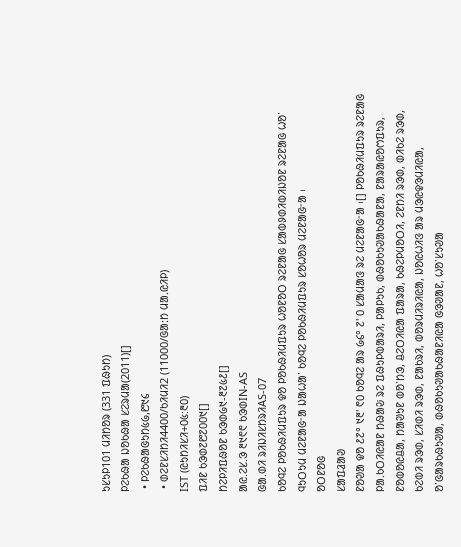ᱩᱥᱩᱞ101 ᱢᱤᱴᱚᱨ (331 ᱯᱷᱩᱴ)
ᱞᱮᱠᱷᱟ ᱡᱚᱠᱷᱟ ᱥᱮᱨᱢᱟ(2011)[]
 • ᱞᱮᱠᱷᱟᱜᱩᱴ᱕᱙,᱘᱑᱔
 • ᱰᱮᱱᱥᱤᱴᱤ4400/ᱠᱤᱢᱤ2 (11000/ᱜᱟᱺᱴ ᱢᱟᱹᱭᱤᱞ)
IST (ᱭᱩᱴᱤᱥᱤ+᱐᱕:᱓᱐)
ᱯᱤᱱ ᱠᱳᱰ᱗᱘᱗᱐᱐᱑[]
ᱴᱮᱞᱤᱯᱷᱚᱱ ᱠᱳᱰ᱙᱑-᱓᱗᱕᱒[]
ᱟᱭ.ᱮᱥ.ᱳ ᱓᱑᱖᱖ ᱠᱳᱰIN-AS
ᱜᱟᱹᱰᱤ ᱨᱤᱡᱤᱥᱴᱨᱤAS-07
ᱠᱚᱧᱮ ᱞᱚᱠᱷᱤᱢᱯᱩᱨ ᱫᱚ ᱞᱚᱠᱷᱤᱢᱯᱩᱨ ᱦᱚᱱᱚᱛ ᱨᱮᱱᱟᱜ ᱥᱟᱵᱽᱰᱤᱵᱤᱡᱚᱱ ᱨᱮᱱᱟᱜ ᱦᱚᱸ ᱧᱩᱛᱩᱢ ᱢᱮᱱᱟᱜᱼᱟ ᱡᱟᱦᱟᱸ ᱠᱚᱧᱮ ᱞᱚᱠᱷᱤᱢᱯᱩᱨ ᱥᱚᱦᱚᱨ ᱢᱮᱱᱟᱜᱼᱟ ᱾
ᱚᱛᱱᱚᱜ
ᱥᱟᱯᱲᱟᱣ
ᱱᱚᱣᱟ ᱫᱚ ᱒᱗° ᱑᱓' ᱖᱐ ᱠᱚᱧᱮ ᱟᱨ ᱙᱔° ᱗' ᱐ ᱥᱟᱢᱟᱝ ᱨᱮ ᱢᱮᱱᱟᱜᱼᱟ ᱾[] ᱞᱚᱠᱷᱤᱢᱯᱩᱨ ᱨᱮᱱᱟᱜ ᱞᱟᱹᱠᱛᱤᱭᱟᱱ ᱴᱷᱟᱶ ᱨᱮ ᱯᱷᱩᱞᱵᱟᱨᱤ, ᱞᱟᱞᱩᱠ, ᱰᱷᱚᱠᱩᱣᱟᱠᱷᱟᱱᱟ, ᱱᱟᱨᱟᱭᱚᱬᱯᱩᱨ, ᱱᱚᱵᱚᱭᱪᱟ, ᱴᱟᱣᱩᱱ ᱵᱚᱸᱴᱳ, ᱪᱮᱛᱤᱭᱟ ᱯᱟᱨᱟ, ᱠᱷᱮᱞᱢᱚᱛᱤ, ᱮᱱᱴᱤ ᱨᱳᱰ, ᱰᱤᱠᱮ ᱨᱳᱰ, ᱠᱮᱵᱤ ᱨᱳᱰ, ᱥᱤᱰᱤ ᱨᱳᱰ, ᱱᱟᱠᱨᱤ, ᱵᱚᱨᱢᱤᱨᱤᱭᱟ, ᱡᱚᱭᱦᱤᱝ ᱟᱨ ᱢᱳᱭᱫᱳᱢᱤᱭᱟ, ᱚᱸᱜᱟᱨᱠᱷᱩᱣᱟ, ᱰᱷᱚᱠᱩᱣᱟᱠᱷᱟᱱᱤᱭᱟ ᱜᱳᱣᱟᱱ, ᱦᱚᱸᱥᱩᱣᱟ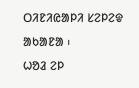ᱛᱤᱱᱤᱭᱟᱞᱤ ᱥᱮᱞᱮᱫ ᱟᱠᱟᱱᱟ ᱾
ᱦᱚᱲ ᱮᱞ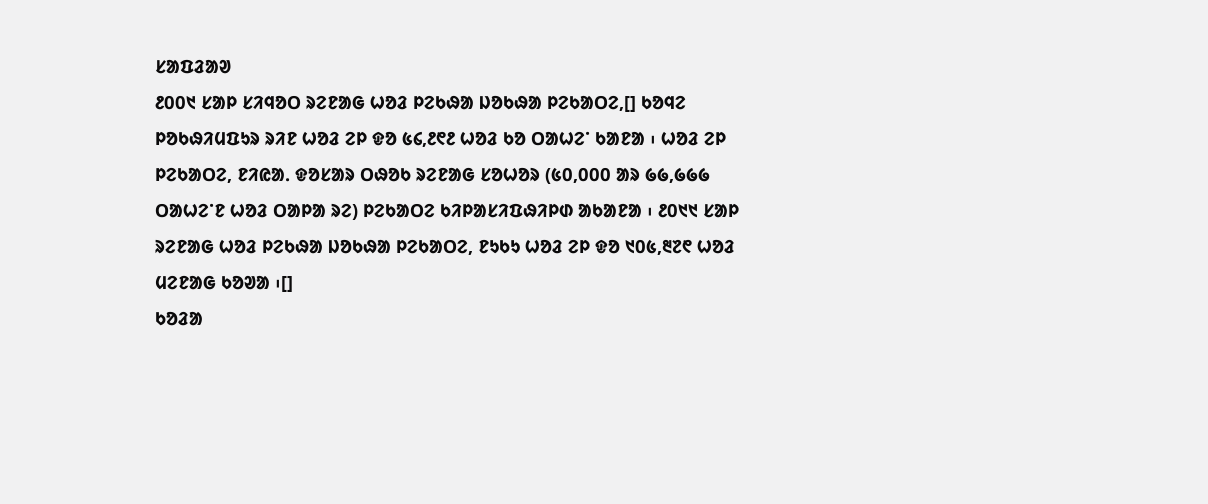ᱥᱟᱯᱲᱟᱣ
᱒᱐᱐᱑ ᱥᱟᱞ ᱥᱤᱧᱚᱛ ᱨᱮᱱᱟᱜ ᱦᱚᱲ ᱞᱮᱠᱷᱟ ᱡᱚᱠᱷᱟ ᱞᱮᱠᱟᱛᱮ,[] ᱠᱚᱧᱮ ᱞᱚᱠᱷᱤᱢᱯᱩᱨ ᱨᱤᱱ ᱦᱚᱲ ᱮᱞ ᱫᱚ ᱕᱔,᱒᱖᱒ ᱦᱚᱲ ᱠᱚ ᱛᱟᱦᱮᱸ ᱠᱟᱱᱟ ᱾ ᱦᱚᱲ ᱮᱞ ᱞᱮᱠᱟᱛᱮ, ᱱᱤᱭᱟᱹ ᱫᱚᱥᱟᱨ ᱛᱷᱚᱠ ᱨᱮᱱᱟᱜ ᱥᱚᱦᱚᱨ (᱕᱐,᱐᱐᱐ ᱟᱨ ᱙᱙,᱙᱙᱙ ᱛᱟᱦᱮᱸᱱ ᱦᱚᱲ ᱛᱟᱞᱟ ᱨᱮ) ᱞᱮᱠᱟᱛᱮ ᱠᱤᱞᱟᱥᱤᱯᱷᱤᱞᱰ ᱟᱠᱟᱱᱟ ᱾ ᱒᱐᱑᱑ ᱥᱟᱞ ᱨᱮᱱᱟᱜ ᱦᱚᱲ ᱞᱮᱠᱷᱟ ᱡᱚᱠᱷᱟ ᱞᱮᱠᱟᱛᱮ, ᱱᱩᱠᱩ ᱦᱚᱲ ᱮᱞ ᱫᱚ ᱑᱐᱕,᱓᱗᱖ ᱦᱚᱲ ᱢᱮᱱᱟᱜ ᱠᱚᱣᱟ ᱾[]
ᱠᱚᱲᱟ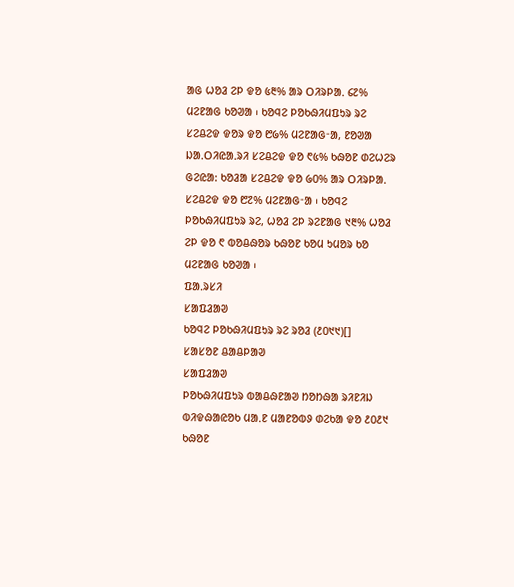ᱟᱜ ᱦᱚᱲ ᱮᱞ ᱫᱚ ᱕᱓% ᱟᱨ ᱛᱤᱨᱞᱟᱹ ᱔᱗% ᱢᱮᱱᱟᱜ ᱠᱚᱣᱟ ᱾ ᱠᱚᱧᱮ ᱞᱚᱠᱷᱤᱢᱯᱩᱨ ᱨᱮ ᱥᱮᱪᱮᱫ ᱫᱚᱨ ᱫᱚ ᱘᱙% ᱢᱮᱱᱟᱜᱼᱟ, ᱱᱚᱣᱟ ᱡᱟᱹᱛᱤᱭᱟᱹᱨᱤ ᱥᱮᱪᱮᱫ ᱫᱚ ᱖᱕% ᱠᱷᱚᱱ ᱰᱮᱦᱮᱨ ᱜᱮᱭᱟ: ᱠᱚᱲᱟ ᱥᱮᱪᱮᱫ ᱫᱚ ᱙᱐% ᱟᱨ ᱛᱤᱨᱞᱟᱹ ᱥᱮᱪᱮᱫ ᱫᱚ ᱘᱗% ᱢᱮᱱᱟᱜᱼᱟ ᱾ ᱠᱚᱧᱮ ᱞᱚᱠᱷᱤᱢᱯᱩᱨ ᱨᱮ, ᱦᱚᱲ ᱮᱞ ᱨᱮᱱᱟᱜ ᱑᱓% ᱦᱚᱲ ᱮᱞ ᱫᱚ ᱖ ᱵᱚᱪᱷᱚᱨ ᱠᱷᱚᱱ ᱠᱚᱢ ᱩᱢᱚᱨ ᱠᱚ ᱢᱮᱱᱟᱜ ᱠᱚᱣᱟ ᱾
ᱯᱟᱹᱨᱥᱤ
ᱥᱟᱯᱲᱟᱣ
ᱠᱚᱧᱮ ᱞᱚᱠᱷᱤᱢᱯᱩᱨ ᱨᱮ ᱨᱚᱲ (᱒᱐᱑᱑)[]
ᱥᱟᱥᱚᱱ ᱪᱟᱪᱞᱟᱣ
ᱥᱟᱯᱲᱟᱣ
ᱞᱚᱠᱷᱤᱢᱯᱩᱨ ᱵᱟᱪᱷᱱᱟᱣ ᱴᱚᱴᱷᱟ ᱨᱤᱱᱤᱡ ᱵᱤᱫᱷᱟᱭᱚᱠ ᱢᱟᱹᱱ ᱢᱟᱱᱚᱵᱽ ᱰᱮᱠᱟ ᱫᱚ ᱒᱐᱒᱑ ᱠᱷᱚᱱ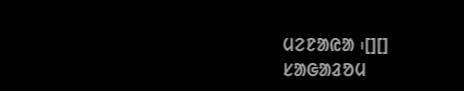ᱢᱮᱱᱟᱭᱟ ᱾[][]
ᱥᱟᱜᱟᱲᱚᱢ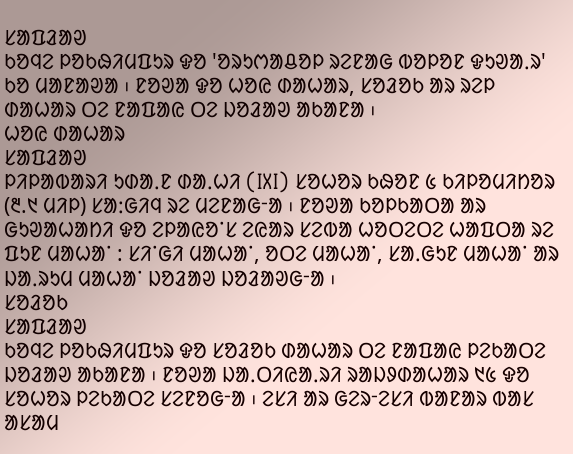ᱥᱟᱯᱲᱟᱣ
ᱠᱚᱧᱮ ᱞᱚᱠᱷᱤᱢᱯᱩᱨ ᱫᱚ 'ᱚᱨᱩᱬᱟᱪᱚᱞ ᱨᱮᱱᱟᱜ ᱵᱚᱞᱚᱱ ᱫᱩᱣᱟᱹᱨ' ᱠᱚ ᱢᱟᱱᱟᱣᱟ ᱾ ᱱᱚᱣᱟ ᱫᱚ ᱦᱚᱭ ᱰᱟᱦᱟᱨ, ᱥᱚᱲᱚᱠ ᱟᱨ ᱨᱮᱞ ᱰᱟᱦᱟᱨ ᱛᱮ ᱱᱟᱯᱟᱭ ᱛᱮ ᱡᱚᱲᱟᱣ ᱟᱠᱟᱱᱟ ᱾
ᱦᱚᱭ ᱰᱟᱦᱟᱨ
ᱥᱟᱯᱲᱟᱣ
ᱞᱤᱞᱟᱵᱟᱨᱤ ᱩᱰᱟᱹᱱ ᱰᱟᱹᱦᱤ (IXI) ᱥᱚᱦᱚᱨ ᱠᱷᱚᱱ ᱕ ᱠᱤᱞᱚᱢᱤᱴᱚᱨ (᱓.᱑ ᱢᱤᱞ) ᱥᱟᱺᱜᱤᱧ ᱨᱮ ᱢᱮᱱᱟᱜᱼᱟ ᱾ ᱱᱚᱣᱟ ᱠᱚᱞᱠᱟᱛᱟ ᱟᱨ ᱜᱩᱣᱟᱦᱟᱴᱤ ᱫᱚ ᱮᱞᱟᱭᱚᱸᱥ ᱮᱭᱟᱨ ᱥᱮᱵᱟ ᱦᱚᱛᱮᱛᱮ ᱦᱟᱯᱛᱟ ᱨᱮ ᱯᱩᱱ ᱢᱟᱦᱟᱸ : ᱥᱤᱸᱜᱤ ᱢᱟᱦᱟᱸ, ᱚᱛᱮ ᱢᱟᱦᱟᱸ, ᱥᱟᱹᱜᱩᱱ ᱢᱟᱦᱟᱸ ᱟᱨ ᱡᱟᱹᱨᱩᱢ ᱢᱟᱦᱟᱸ ᱡᱚᱲᱟᱣ ᱡᱚᱲᱟᱣᱜᱼᱟ ᱾
ᱥᱚᱲᱚᱠ
ᱥᱟᱯᱲᱟᱣ
ᱠᱚᱧᱮ ᱞᱚᱠᱷᱤᱢᱯᱩᱨ ᱫᱚ ᱥᱚᱲᱚᱠ ᱰᱟᱦᱟᱨ ᱛᱮ ᱱᱟᱯᱟᱭ ᱞᱮᱠᱟᱛᱮ ᱡᱚᱲᱟᱣ ᱟᱠᱟᱱᱟ ᱾ ᱱᱚᱣᱟ ᱡᱟᱹᱛᱤᱭᱟᱹᱨᱤ ᱨᱟᱡᱽᱰᱟᱦᱟᱨ ᱑᱕ ᱫᱚ ᱥᱚᱦᱚᱨ ᱞᱮᱠᱟᱛᱮ ᱥᱮᱱᱚᱜᱼᱟ ᱾ ᱮᱥᱤ ᱟᱨ ᱜᱮᱨᱼᱮᱥᱤ ᱵᱟᱱᱟᱨ ᱵᱟᱥ ᱟᱥᱟᱢ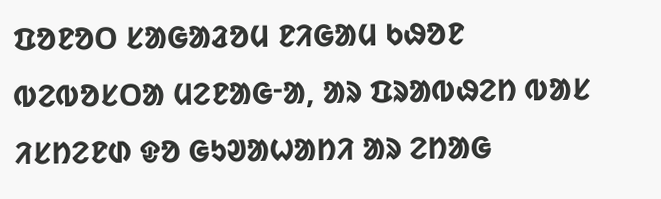ᱯᱚᱱᱚᱛ ᱥᱟᱜᱟᱲᱚᱢ ᱱᱤᱜᱟᱢ ᱠᱷᱚᱱ ᱵᱮᱵᱚᱥᱛᱟ ᱢᱮᱱᱟᱜᱼᱟ, ᱟᱨ ᱯᱨᱟᱵᱷᱮᱴ ᱵᱟᱥ ᱤᱥᱴᱮᱱᱰ ᱫᱚ ᱜᱩᱣᱟᱦᱟᱴᱤ ᱟᱨ ᱮᱴᱟᱜ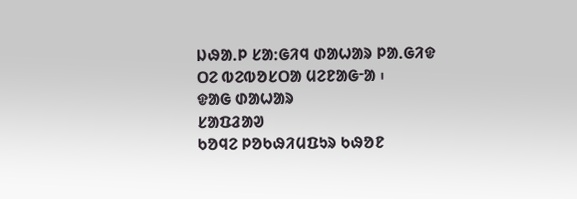ᱡᱷᱟᱹᱞ ᱥᱟᱺᱜᱤᱧ ᱰᱟᱦᱟᱨ ᱞᱟᱹᱜᱤᱫ ᱛᱮ ᱵᱮᱵᱚᱥᱛᱟ ᱢᱮᱱᱟᱜᱼᱟ ᱾
ᱫᱟᱜ ᱰᱟᱦᱟᱨ
ᱥᱟᱯᱲᱟᱣ
ᱠᱚᱧᱮ ᱞᱚᱠᱷᱤᱢᱯᱩᱨ ᱠᱷᱚᱱ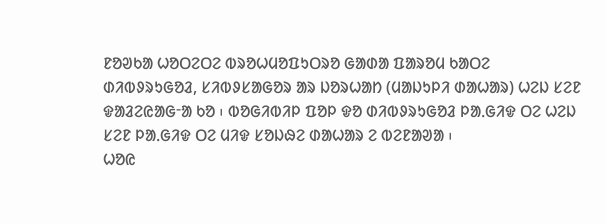ᱱᱚᱣᱠᱟ ᱦᱚᱛᱮᱛᱮ ᱵᱨᱚᱦᱢᱚᱯᱩᱛᱨᱚ ᱜᱟᱰᱟ ᱯᱟᱨᱚᱢ ᱠᱟᱛᱮ ᱰᱤᱵᱽᱨᱩᱜᱚᱲ, ᱥᱤᱵᱽᱥᱟᱜᱚᱨ ᱟᱨ ᱡᱚᱨᱦᱟᱴ (ᱢᱟᱡᱩᱞᱤ ᱰᱟᱦᱟᱨ) ᱦᱮᱡ ᱥᱮᱱ ᱫᱟᱲᱮᱭᱟᱜᱼᱟ ᱠᱚ ᱾ ᱵᱚᱜᱤᱵᱤᱞ ᱯᱚᱞ ᱫᱚ ᱰᱤᱵᱽᱨᱩᱜᱚᱲ ᱞᱟᱹᱜᱤᱫ ᱛᱮ ᱦᱮᱡ ᱥᱮᱱ ᱞᱟᱹᱜᱤᱫ ᱛᱮ ᱢᱤᱫ ᱥᱚᱡᱷᱮ ᱰᱟᱦᱟᱨ ᱮ ᱵᱮᱱᱟᱣᱟ ᱾
ᱦᱚᱭ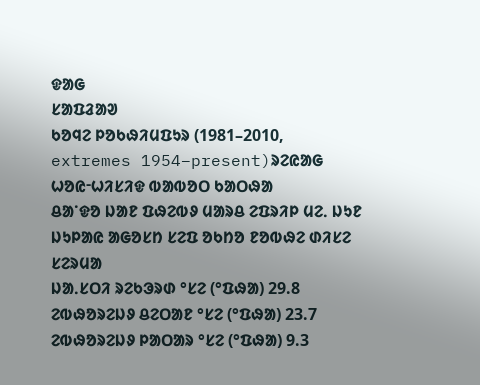ᱫᱟᱜ
ᱥᱟᱯᱲᱟᱣ
ᱠᱚᱧᱮ ᱞᱚᱠᱷᱤᱢᱯᱩᱨ (1981–2010, extremes 1954–present)ᱨᱮᱭᱟᱜ ᱦᱚᱭᱼᱦᱤᱥᱤᱫ ᱵᱟᱵᱚᱛ ᱠᱟᱛᱷᱟ
ᱪᱟᱸᱫᱚ ᱡᱟᱱ ᱯᱷᱮᱵᱽ ᱢᱟᱨᱪ ᱮᱯᱨᱤᱞ ᱢᱮᱹ ᱡᱩᱱ ᱡᱩᱞᱟᱭ ᱟᱜᱚᱥᱴ ᱥᱮᱯ ᱚᱠᱴᱚ ᱱᱚᱵᱷᱮ ᱰᱤᱥᱮ ᱥᱮᱨᱢᱟ
ᱡᱟᱹᱥᱛᱤ ᱨᱮᱠᱳᱨᱰ °ᱥᱮ (°ᱯᱷᱟ) 29.8
ᱮᱵᱷᱚᱨᱮᱡᱽ ᱪᱮᱛᱟᱱ °ᱥᱮ (°ᱯᱷᱟ) 23.7
ᱮᱵᱷᱚᱨᱮᱡᱽ ᱞᱟᱛᱟᱨ °ᱥᱮ (°ᱯᱷᱟ) 9.3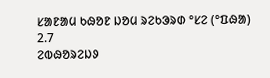ᱥᱟᱱᱟᱢ ᱠᱷᱚᱱ ᱡᱚᱢ ᱨᱮᱠᱳᱨᱰ °ᱥᱮ (°ᱯᱷᱟ) 2.7
ᱮᱵᱷᱚᱨᱮᱡᱽ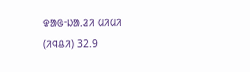ᱫᱟᱜᱼᱡᱟᱹᱲᱤ ᱢᱤᱢᱤ (ᱤᱧᱪᱤ) 32.9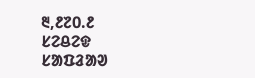᱓,᱒᱗᱐.᱒
ᱥᱮᱪᱮᱫ
ᱥᱟᱯᱲᱟᱣ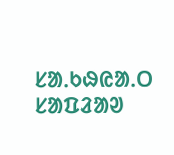ᱥᱟᱹᱠᱷᱭᱟᱹᱛ
ᱥᱟᱯᱲᱟᱣ